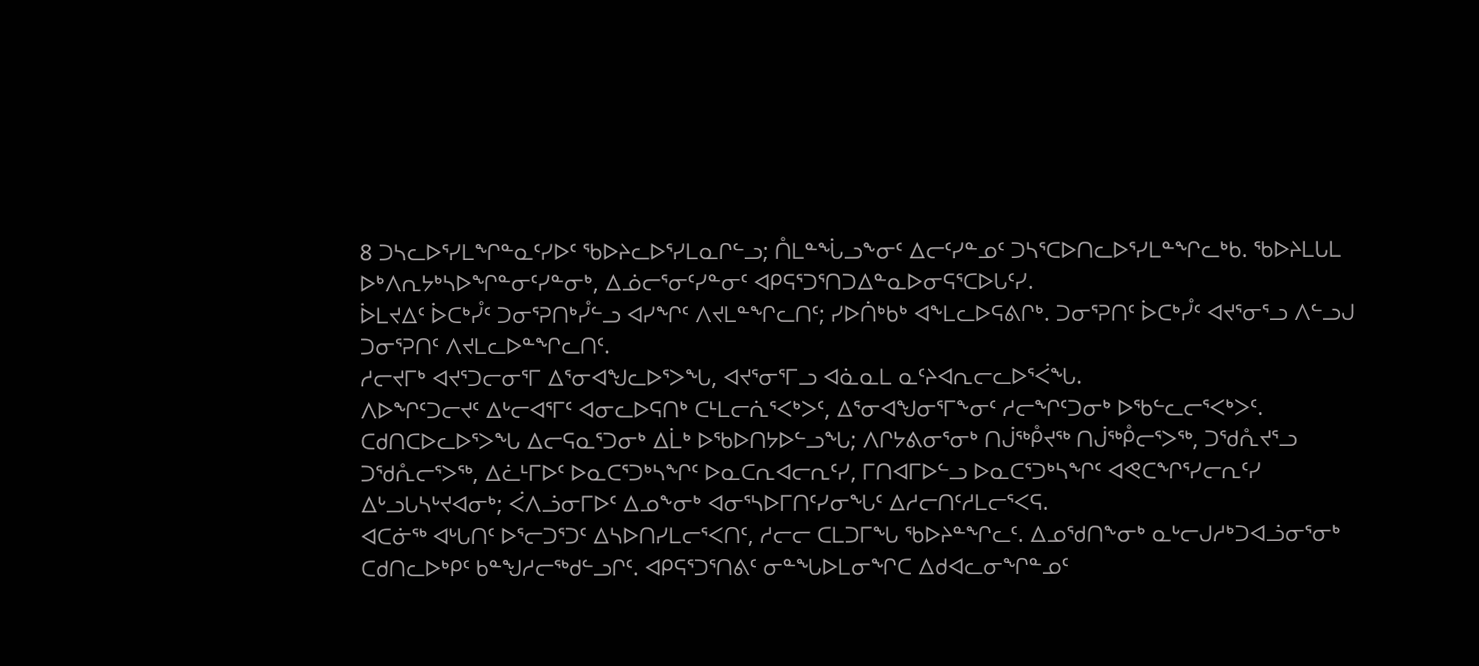8 ᑐᓴᓚᐅᕐᓯᒪᖏᓐᓇᑦᓯᐅᑦ ᖃᐅᔨᓚᐅᕐᓯᒪᓇᒋᓪᓗ; ᑍᒪᓐᖔᓗᖕᓂᑦ ᐃᓕᑦᓯᓐᓄᑦ ᑐᓴᕐᑕᐅᑎᓚᐅᕐᓯᒪᓐᖏᓚᒃᑲ. ᖃᐅᔨᒪᒐᒪ ᐅᒃᐱᕆᔭᒃᓴᐅᖏᓐᓂᑦᓯᓐᓂᒃ, ᐃᓅᓕᕐᓂᑦᓯᓐᓂᑦ ᐊᑭᕋᕐᑐᕐᑎᑐᐃᓐᓇᐅᓂᕋᕐᑕᐅᒐᑦᓯ.
ᐆᒪᔪᐃᑦ ᐆᑕᒃᓮᑦ ᑐᓂᕐᕈᑎᒃᓮᓪᓗ ᐊᓯᖏᑦ ᐱᔪᒪᓐᖏᓚᑎᑦ; ᓯᐅᑏᒃᑲᒃ ᐊᖕᒪᓚᐅᕋᕕᒋᒃ. ᑐᓂᕐᕈᑎᑦ ᐆᑕᒃᓮᑦ ᐊᔪᕐᓂᕐᓗ ᐱᓪᓗᒍ ᑐᓂᕐᕈᑎᑦ ᐱᔪᒪᓚᐅᓐᖏᓚᑎᑦ.
ᓱᓕᔪᒥᒃ ᐊᔪᕐᑐᓕᓂᕐᒥ ᐃᕐᓂᐊᖑᓚᐅᕐᐳᖓ, ᐊᔪᕐᓂᕐᒥᓗ ᐊᓈᓇᒪ ᓇᑦᔨᐊᕆᓕᓚᐅᕐᐹᖓ.
ᐱᐅᖏᑦᑐᓕᔪᑦ ᐃᒡᓕᐊᕐᒥᑦ ᐊᓂᓚᐅᕋᑎᒃ ᑕᒻᒪᓕᕇᕐᐸᒃᐳᑦ, ᐃᕐᓂᐊᖑᓂᕐᒥᖕᓂᑦ ᓱᓕᖏᑦᑐᓂᒃ ᐅᖃᓪᓚᓕᕐᐸᒃᐳᑦ.
ᑕᑯᑎᑕᐅᓚᐅᕐᐳᖓ ᐃᓕᕋᓇᕐᑐᓂᒃ ᐃᒫᒃ ᐅᖃᐅᑎᔭᐅᓪᓗᖓ; ᐱᒋᔭᕕᓂᕐᓂᒃ ᑎᒎᖅᑬᔪᖅ ᑎᒎᖅᑬᓕᕐᐳᖅ, ᑐᖁᕅᔪᕐᓗ ᑐᖁᕅᓕᕐᐳᖅ, ᐃᓛᒻᒥᐅᑦ ᐅᓇᑕᕐᑐᒃᓴᖏᑦ ᐅᓇᑕᕆᐊᓕᕆᑦᓯ, ᒥᑎᐊᒥᐅᓪᓗ ᐅᓇᑕᕐᑐᒃᓴᖏᑦ ᐊᕙᑕᖏᕐᓯᓕᕆᑦᓯ ᐃᒡᓗᒐᓴᒡᔪᐊᓂᒃ; ᐹᐱᓘᓂᒥᐅᑦ ᐃᓄᖕᓂᒃ ᐊᓂᕐᓴᐅᒥᑎᑦᓯᓂᖓᑦ ᐃᓱᓕᑎᑦᓱᒪᓕᕐᐸᕋ.
ᐊᑕᓃᖅ ᐊᒡᒐᑎᑦ ᐅᕐᓕᑐᕐᑐᑦ ᐃᓴᐅᑎᓯᒪᓕᕐᐸᑎᑦ, ᓱᓕᓕ ᑕᒪᑐᒥᖓ ᖃᐅᔨᓐᖏᓚᑦ. ᐃᓄᖁᑎᖕᓂᒃ ᓇᒡᓕᒍᓱᒃᑐᐊᓘᓂᕐᓂᒃ ᑕᑯᑎᓚᐅᒃᑭᑦ ᑲᓐᖑᓱᓕᖅᑯᓪᓗᒋᑦ. ᐊᑭᕋᕐᑐᕐᑎᕕᑦ ᓂᓐᖓᐅᒪᓂᖏᑕ ᐃᑯᐊᓚᓂᖏᓐᓄᑦ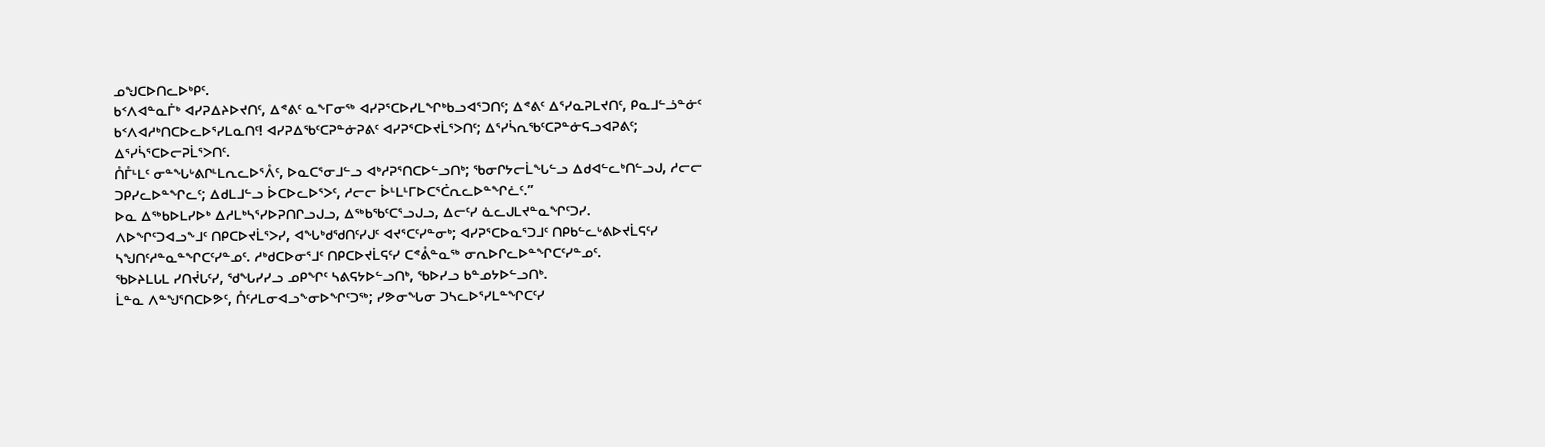ᓄᖑᑕᐅᑎᓚᐅᒃᑭᑦ.
ᑲᑉᐱᐊᓐᓇᒦᒃ ᐊᓯᕈᐃᔨᐅᔪᑎᑦ, ᐃᕝᕕᑦ ᓇᖕᒥᓂᖅ ᐊᓯᕈᕐᑕᐅᓯᒪᖏᒃᑲᓗᐊᕐᑐᑎᑦ; ᐃᕝᕕᑦ ᐃᕐᓯᓇᕈᒪᔪᑎᑦ, ᑭᓇᒧᓪᓘᓐᓃᑦ ᑲᑉᐱᐊᓱᒃᑎᑕᐅᓚᐅᕐᓯᒪᓇᑎᑦ! ᐊᓯᕈᐃᖃᑦᑕᕈᓐᓃᕈᕕᑦ ᐊᓯᕈᕐᑕᐅᔪᒫᕐᐳᑎᑦ; ᐃᕐᓯᓵᕆᖃᑦᑕᕈᓐᓃᕋᓗᐊᕈᕕᑦ; ᐃᕐᓯᓵᕐᑕᐅᓕᕈᒫᕐᐳᑎᑦ.
ᑍᒤᒻᒪᑦ ᓂᓐᖓᒡᕕᒋᒻᒪᕆᓚᐅᕐᐰᑦ, ᐅᓇᑕᕐᓂᒧᓪᓗ ᐊᒃᓱᕈᕐᑎᑕᐅᓪᓗᑎᒃ; ᖃᓂᒋᔭᓕᒫᖓᓪᓗ ᐃᑯᐊᓪᓚᒃᑎᓪᓗᒍ, ᓱᓕᓕ ᑐᑭᓯᓚᐅᓐᖏᓚᑦ; ᐃᑯᒪᒧᓪᓗ ᐆᑕᐅᓚᐅᕐᐳᑦ, ᓱᓕᓕ ᐆᒻᒪᒻᒥᐅᑕᕐᑖᕆᓚᐅᓐᖏᓛᑦ.”
ᐅᓇ ᐃᖅᑲᐅᒪᓯᐅᒃ ᐃᓱᒪᒃᓴᕐᓯᐅᕈᑎᒋᓗᒍᓗ, ᐃᖅᑲᖃᑦᑕᕐᓗᒍᓗ, ᐃᓕᑦᓯ ᓈᓚᒍᒪᔪᓐᓇᖏᑦᑐᓯ.
ᐱᐅᖏᑦᑐᐊᓗᖕᒧᑦ ᑎᑭᑕᐅᔪᒫᕐᐳᓯ, ᐊᖓᒃᑯᖁᑎᑦᓯᒍᑦ ᐊᔪᕐᑕᑦᓯᓐᓂᒃ; ᐊᓯᕈᕐᑕᐅᓇᕐᑐᒧᑦ ᑎᑭᑲᓪᓚᒡᕕᐅᔪᒫᕋᑦᓯ ᓴᖑᑎᑦᓱᓐᓇᓐᖏᑕᑦᓯᓐᓄᑦ. ᓱᒃᑯᑕᐅᓂᕐᒧᑦ ᑎᑭᑕᐅᔪᒫᕋᑦᓯ ᑕᕝᕔᓐᓇᖅ ᓂᕆᐅᒋᓚᐅᓐᖏᑕᑦᓯᓐᓄᑦ.
ᖃᐅᔨᒪᒐᒪ ᓯᑎᔫᒐᑦᓯ, ᖁᖓᓯᓯᓗ ᓄᑭᖏᑦ ᓴᕕᕋᔭᐅᓪᓗᑎᒃ, ᖃᐅᓯᓗ ᑲᓐᓄᔭᐅᓪᓗᑎᒃ.
ᒫᓐᓇ ᐱᓐᖑᕐᑎᑕᐅᕗᑦ, ᑍᑦᓱᒪᓂᐊᓗᖕᓂᐅᖏᑦᑐᖅ; ᓯᕗᓂᖓᓂ ᑐᓴᓚᐅᕐᓯᒪᓐᖏᑕᑦᓯ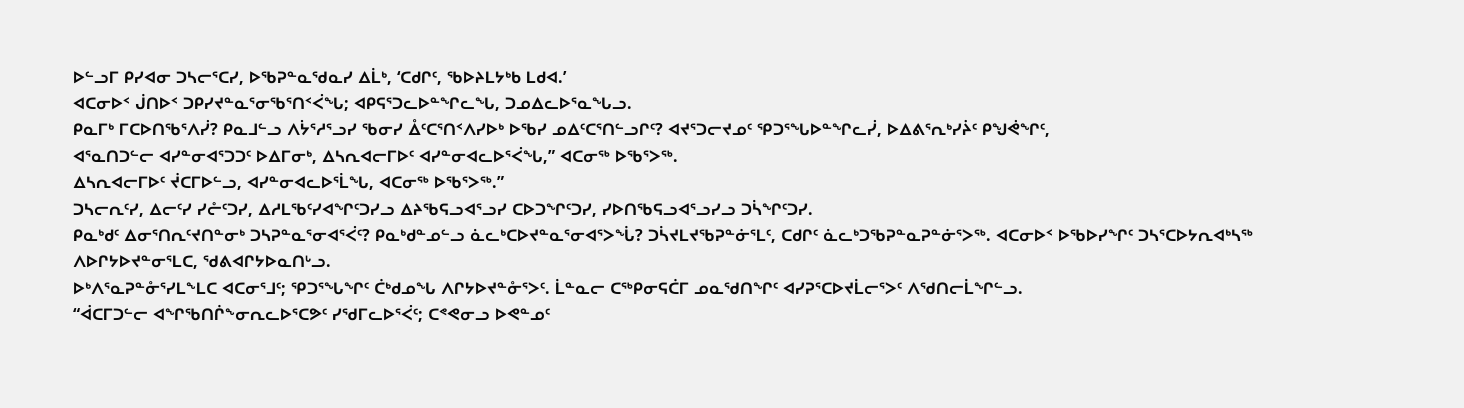ᐅᓪᓗᒥ ᑭᓯᐊᓂ ᑐᓴᓕᕐᑕᓯ, ᐅᖃᕈᓐᓇᖁᓇᓯ ᐃᒫᒃ, ‘ᑕᑯᒋᑦ, ᖃᐅᔨᒪᔭᒃᑲ ᒪᑯᐊ.’
ᐊᑕᓂᐅᑉ ᒎᑎᐅᑉ ᑐᑭᓯᔪᓐᓇᕐᓂᖃᕐᑎᑉᐹᖓ; ᐊᑭᕋᕐᑐᓚᐅᓐᖏᓚᖓ, ᑐᓄᐃᓚᐅᕐᓇᖓᓗ.
ᑭᓇᒥᒃ ᒥᑕᐅᑎᖃᕐᐱᓰ? ᑭᓇᒧᓪᓗ ᐱᔮᕐᓱᕐᓗᓯ ᖃᓂᓯ ᐂᑦᑕᕐᑎᑉᐱᓯᐅᒃ ᐅᖃᓯ ᓄᐃᑦᑕᕐᑎᓪᓗᒋᑦ? ᐊᔪᕐᑐᓕᔪᓄᑦ ᕿᑐᕐᖓᐅᓐᖏᓚᓰ, ᐅᐃᕕᕐᕆᒃᓯᔩᑦ ᑭᖑᕚᖏᑦ,
ᐊᕐᓇᑎᑐᓪᓕ ᐊᓯᓐᓂᐊᕐᑐᑐᑦ ᐅᐃᒥᓂᒃ, ᐃᓴᕆᐊᓕᒥᐅᑦ ᐊᓯᓐᓂᐊᓚᐅᕐᐹᖓ,” ᐊᑕᓂᖅ ᐅᖃᕐᐳᖅ.
ᐃᓴᕆᐊᓕᒥᐅᑦ ᔫᑕᒥᐅᓪᓗ, ᐊᓯᓐᓂᐊᓚᐅᕐᒫᖓ, ᐊᑕᓂᖅ ᐅᖃᕐᐳᖅ.”
ᑐᓴᓕᕆᑦᓯ, ᐃᓕᑦᓯ ᓯᓔᑦᑐᓯ, ᐃᓱᒪᖃᑦᓯᐊᖏᑦᑐᓯᓗ ᐃᔨᖃᕋᓗᐊᕐᓗᓯ ᑕᐅᑐᖏᑦᑐᓯ, ᓯᐅᑎᖃᕋᓗᐊᕐᓗᓯᓗ ᑐᓵᖏᑦᑐᓯ.
ᑭᓇᒃᑯᑦ ᐃᓂᕐᑎᕆᑦᔪᑎᓐᓂᒃ ᑐᓴᕈᓐᓇᕐᓂᐊᕐᐹᑦ? ᑭᓇᒃᑯᓐᓄᓪᓗ ᓈᓚᒃᑕᐅᔪᓐᓇᕐᓂᐊᕐᐳᖔ? ᑐᓵᔪᒪᔪᖃᕈᓐᓃᕐᒪᑦ, ᑕᑯᒋᑦ ᓈᓚᒃᑐᖃᕈᓐᓇᕈᓐᓃᕐᐳᖅ. ᐊᑕᓂᐅᑉ ᐅᖃᐅᓯᖏᑦ ᑐᓴᕐᑕᐅᔭᕆᐊᒃᓴᖅ ᐱᐅᒋᔭᐅᔪᓐᓂᕐᒪᑕ, ᖁᕕᐊᒋᔭᐅᓇᑎᒡᓗ.
ᐅᒃᐱᕐᓇᕈᓐᓁᕐᓯᒪᖕᒪᑕ ᐊᑕᓂᕐᒧᑦ; ᕿᑐᕐᖓᖏᑦ ᑖᒃᑯᓄᖓ ᐱᒋᔭᐅᔪᓐᓁᕐᐳᑦ. ᒫᓐᓇᓕ ᑕᖅᑭᓂᕋᑖᒥ ᓄᓇᖁᑎᖏᑦ ᐊᓯᕈᕐᑕᐅᔪᒫᓕᕐᐳᑦ ᐱᖁᑎᓕᒫᖏᓪᓗ.
“ᐋᑕᒥᑐᓪᓕ ᐊᖏᖃᑎᒌᖕᓂᕆᓚᐅᕐᑕᕗᑦ ᓯᖁᒥᓚᐅᕐᐹᑦ; ᑕᕝᕙᓂᓗ ᐅᕙᓐᓄᑦ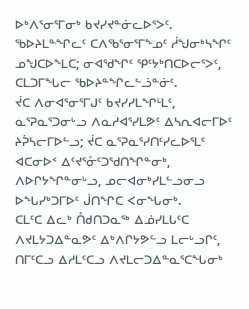ᐅᒃᐱᕐᓂᕐᒥᓂᒃ ᑲᔪᓯᔪᓐᓃᓚᐅᕐᐳᑦ.
ᖃᐅᔨᒪᓐᖏᓚᑦ ᑕᐱᖃᕐᓂᕐᒥᖕᓄᑦ ᓲᖑᓂᒃᓴᖏᑦ ᓄᖑᑕᐅᖕᒪᑕ; ᓂᐊᖁᖏᑦ ᕿᑦᔭᒃᑎᑕᐅᓕᕐᐳᑦ, ᑕᒪᑐᒥᖓᓕ ᖃᐅᔨᓐᖏᓚᓪᓘᓐᓃᑦ.
ᔫᑕ ᐱᓂᐊᕐᓂᕐᒥᒍᑦ ᑲᔪᓯᓯᒪᖏᒻᒪᑦ, ᓇᕐᕈᓇᕐᑐᓂᒡᓗ ᐱᓇᓱᐊᕐᓯᒪᕗᑦ ᐃᓴᕆᐊᓕᒥᐅᑦ ᔨᕉᓴᓕᒥᐅᓪᓗ; ᔫᑕ ᓇᕐᕈᓇᕐᓯᑎᑦᓯᓚᐅᕐᒪᑦ ᐊᑕᓂᐅᑉ ᐃᑦᔪᕐᓁᑦᑐᖁᑎᖏᓐᓂᒃ, ᐱᐅᒋᔭᖏᓐᓂᒡᓗ, ᓄᓕᐊᓂᒃᓯᒪᓪᓗᓂᓗ ᐅᖓᓯᒃᑐᒥᐅᑦ ᒎᑎᖏᑕ ᐸᓂᖓᓂᒃ.
ᑕᒪᑦᑕ ᐃᓚᒃ ᑍᑯᑎᑐᓇᖅ ᐃᓅᓯᒪᒐᑦᑕ ᐱᔪᒪᔭᑐᐃᓐᓇᕗᑦ ᐃᒃᐱᒋᔭᕗᓪᓗ ᒪᓕᒡᓗᒋᑦ, ᑎᒥᑦᑕᓗ ᐃᓱᒪᑦᑕᓗ ᐱᔪᒪᓕᑐᐃᓐᓇᕐᑕᖓᓂᒃ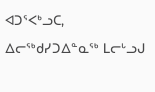ᐊᑐᕐᐸᒃᓗᑕ, ᐃᓕᖅᑯᓯᑐᐃᓐᓇᖅ ᒪᓕᒡᓗᒍ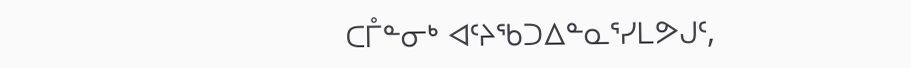ᑕᒤᓐᓂᒃ ᐊᑦᔨᖃᑐᐃᓐᓇᕐᓯᒪᕗᒍᑦ,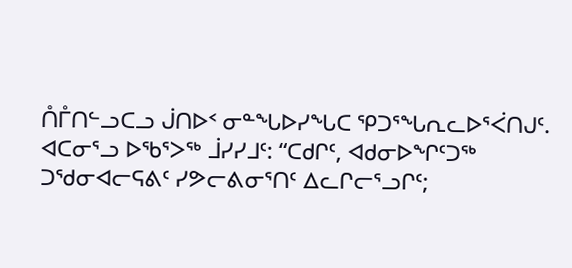ᑍᒤᑎᓪᓗᑕᓗ ᒎᑎᐅᑉ ᓂᓐᖓᐅᓯᖓᑕ ᕿᑐᕐᖓᕆᓚᐅᕐᐹᑎᒍᑦ.
ᐊᑕᓂᕐᓗ ᐅᖃᕐᐳᖅ ᒨᓯᓯᒧᑦ: “ᑕᑯᒋᑦ, ᐊᑯᓂᐅᖏᑦᑐᖅ ᑐᖁᓂᐊᓕᕋᕕᑦ ᓯᕗᓕᕕᓂᕐᑎᑦ ᐃᓚᒋᓕᕐᓗᒋᑦ;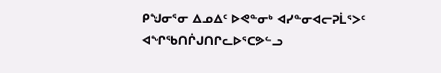ᑭᖑᓂᕐᓂ ᐃᓄᐃᑦ ᐅᕙᓐᓂᒃ ᐊᓯᓐᓂᐊᓕᕈᒫᕐᐳᑦ ᐊᖏᖃᑎᒌᒍᑎᒋᓚᐅᕐᑕᕗᓪᓗ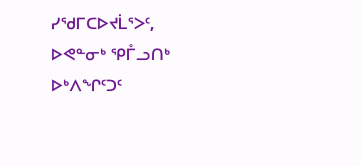ᓯᖁᒥᑕᐅᔪᒫᕐᐳᑦ, ᐅᕙᓐᓂᒃ ᕿᒤᓗᑎᒃ ᐅᒃᐱᖏᑦᑐᑦ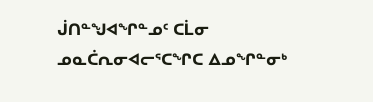ᒎᑎᓐᖑᐊᖏᓐᓄᑦ ᑕᒫᓂ ᓄᓇᑖᕆᓂᐊᓕᕐᑕᖏᑕ ᐃᓄᖏᓐᓂᒃ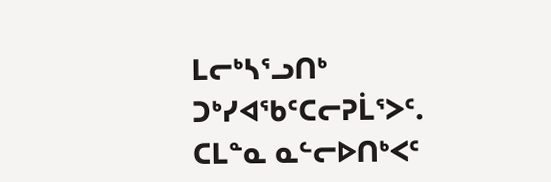ᒪᓕᒃᓴᕐᓗᑎᒃ ᑐᒃᓯᐊᖃᑦᑕᓕᕈᒫᕐᐳᑦ.
ᑕᒪᓐᓇ ᓇᓪᓕᐅᑎᒃᐸᑦ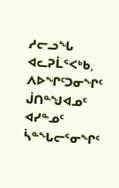ᓱᓕᓗᖓ ᐊᓚᕈᒫᕐᐸᒃᑲ, ᐱᐅᖏᑦᑐᓂᖏᑦ ᒎᑎᓐᖑᐊᓄᑦ ᐊᓯᓐᓄᑦ ᓵᓐᖓᓕᕐᓂᖏᑦ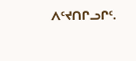ᐱᑦᔪᑎᒋᓗᒋᑦ.